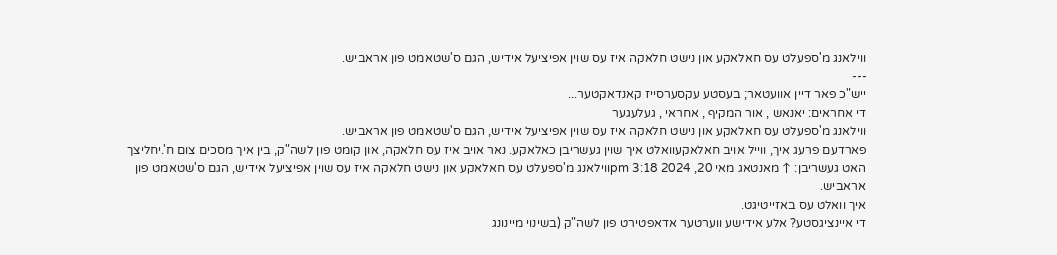ווילאנג מ'ספעלט עס חאלאקע און נישט חלאקה איז עס שוין אפיציעל אידיש, הגם ס'שטאמט פון אראביש.
---
ייש"כ פאר דיין אוועטאר; בעסטע עקסערסייז קאנדאקטער...
די אחראים: יאנאש , אור המקיף , אחראי , געלעגער
ווילאנג מ'ספעלט עס חאלאקע און נישט חלאקה איז עס שוין אפיציעל אידיש, הגם ס'שטאמט פון אראביש.
פארדעם פרעג איך, ווייל אויב חאלאקעוואלט איך שוין געשריבן כאלאקע. נאר אויב איז עס חלאקה, און קומט פון לשה"ק, בין איך מסכים צום ח'.יחליצך האט געשריבן: ↑ מאנטאג מאי 20, 2024 3:18 pmווילאנג מ'ספעלט עס חאלאקע און נישט חלאקה איז עס שוין אפיציעל אידיש, הגם ס'שטאמט פון אראביש.
איך וואלט עס באזייטיגט.
די איינציגסטע? אלע אידישע ווערטער אדאפטירט פון לשה"ק (בשינוי מיינונג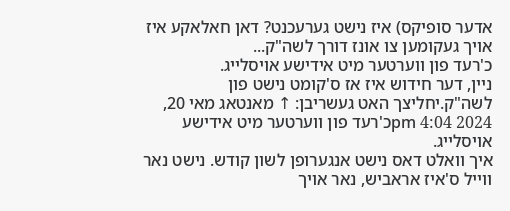אדער סופיקס) איז נישט גערעכנט? דאן חאלאקע איז אויך געקומען צו אונז דורך לשה"ק...
כ'רעד פון ווערטער מיט אידישע אויסלייג.
ניין, דער חידוש איז אז ס'קומט נישט פון לשה"ק.יחליצך האט געשריבן: ↑ מאנטאג מאי 20, 2024 4:04 pmכ'רעד פון ווערטער מיט אידישע אויסלייג.
איך וואלט דאס נישט אנגערופן לשון קודש. נישט נאר ווייל ס'איז אראביש, נאר אויך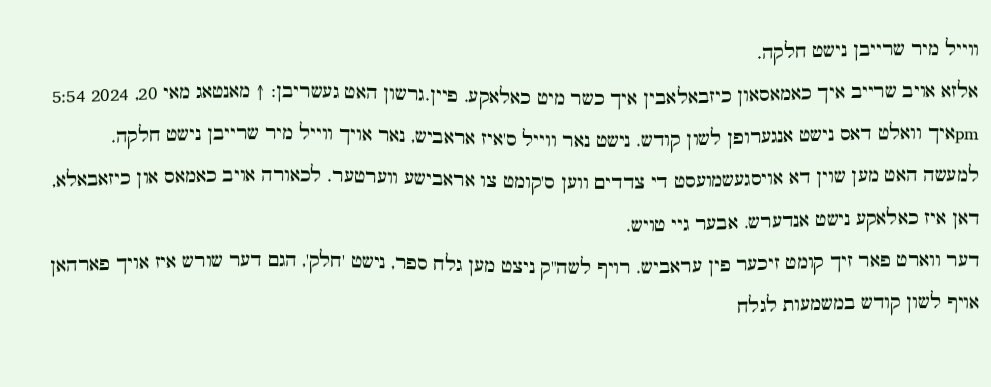ווייל מיר שרייבן נישט חלקה.
אלזא אויב שרייב איך כאמאסאון כיזבאלאבין איך כשר מיט כאלאקע. פיין.גרשון האט געשריבן: ↑ מאנטאג מאי 20, 2024 5:54 pmאיך וואלט דאס נישט אנגערופן לשון קודש. נישט נאר ווייל ס'איז אראביש, נאר אויך ווייל מיר שרייבן נישט חלקה.
למעשה האט מען שוין דא אויסגעשמועסט די צדדים ווען ס'קומט צו אראבישע ווערטער. לכאורה אויב כאמאס און כיזאבאלא, דאן איז כאלאקע נישט אנדערש. אבער גיי טויש.
דער ווארט פאר זיך קומט זיכער פין עראביש. רויף לשה"ק ניצט מען גלח ספר, נישט 'חלק', הגם דער שורש איז אויך פארהאן אויף לשון קודש במשמעות לגלח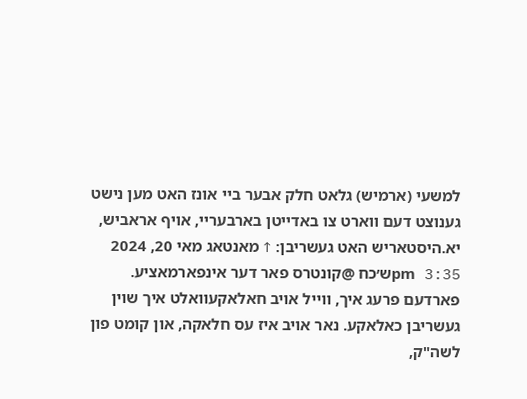למשעי (ארמיש) גלאט חלק אבער ביי אונז האט מען נישט גענוצט דעם ווארט צו באדייטן בארבעריי, אויף אראביש, יא.היסטאריש האט געשריבן: ↑ מאנטאג מאי 20, 2024 3:35 pmש׳כח @קונטרס פאר דער אינפארמאציע.
פארדעם פרעג איך, ווייל אויב חאלאקעוואלט איך שוין געשריבן כאלאקע. נאר אויב איז עס חלאקה, און קומט פון לשה"ק,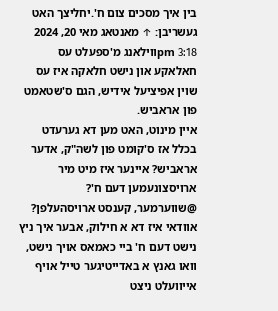בין איך מסכים צום ח'.יחליצך האט געשריבן: ↑ מאנטאג מאי 20, 2024 3:18 pmווילאנג מ'ספעלט עס חאלאקע און נישט חלאקה איז עס שוין אפיציעל אידיש, הגם ס'שטאמט פון אראביש.
איין מינוט, האט מען דא גערעדט בכלל אז ס'קומט פון לשה"ק, אדער אראביש? איינער איז מיט מיר ארויסצונעמען דעם ח'?
@שווערמער, קענסט ארויסהעלפן?
אוודאי איז דא א חילוק, אבער איך ניץ נישט דעם ח' ביי כאמאס אויך נישט, וואו גאנץ א באדייטיגער טייל אויף אייוועלט ניצט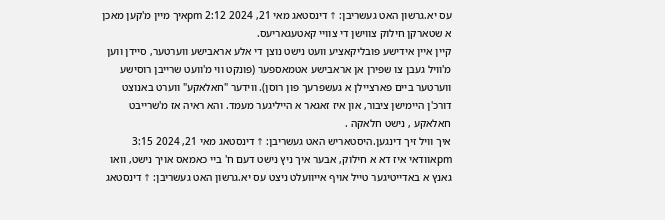עס יא.גרשון האט געשריבן: ↑ דינסטאג מאי 21, 2024 2:12 pmאיך מיין מ'קען מאכן א שטארקן חילוק צווישן די צוויי קאטעגאריעס.
קיין איין אידישע פובליקאציע וועט נישט נוצן די אלע אראבישע ווערטער, סיידן ווען מ'וויל געבן צו שפירן אן אראבישע אטמאספער (פונקט ווי מ'וועט שרייבן רוסישע ווערטער ביים פארציילן א געשפרעך פון רוסן). ווידער "חאלאקע" ווערט באנוצט דורכ'ן היימישן ציבור, און איז זאגאר א הייליגער מעמד. והא ראיה אז מ'שרייבט חאלאקע , נישט חלאקה .
איך וויל זיך דינגען.היסטאריש האט געשריבן: ↑ דינסטאג מאי 21, 2024 3:15 pmאוודאי איז דא א חילוק, אבער איך ניץ נישט דעם ח' ביי כאמאס אויך נישט, וואו גאנץ א באדייטיגער טייל אויף אייוועלט ניצט עס יא.גרשון האט געשריבן: ↑ דינסטאג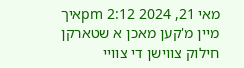מאי 21, 2024 2:12 pmאיך מיין מ'קען מאכן א שטארקן חילוק צווישן די צוויי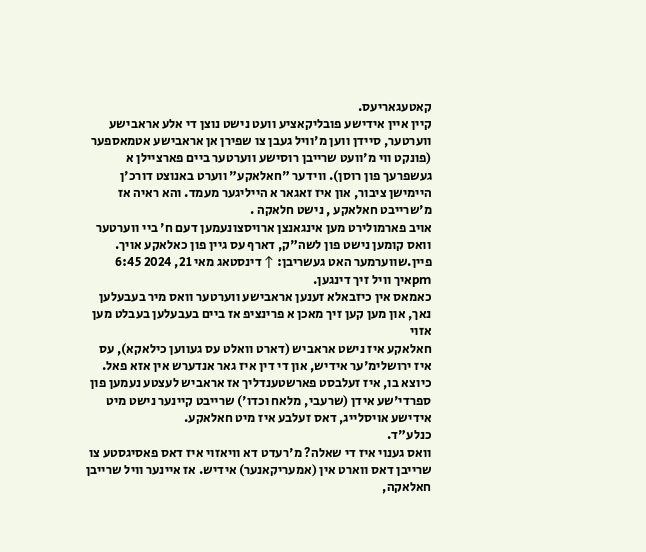קאטעגאריעס.
קיין איין אידישע פובליקאציע וועט נישט נוצן די אלע אראבישע ווערטער, סיידן ווען מ'וויל געבן צו שפירן אן אראבישע אטמאספער (פונקט ווי מ'וועט שרייבן רוסישע ווערטער ביים פארציילן א געשפרעך פון רוסן). ווידער "חאלאקע" ווערט באנוצט דורכ'ן היימישן ציבור, און איז זאגאר א הייליגער מעמד. והא ראיה אז מ'שרייבט חאלאקע , נישט חלאקה .
אויב פארמולירט מען אינגאנצן ארויסצונעמען דעם ח' ביי ווערטער וואס קומען נישט פון לשה"ק, דארף עס גיין פון כאלאקע אויך.
פיין.שווערמער האט געשריבן: ↑ דינסטאג מאי 21, 2024 6:45 pmאיך וויל זיך דינגען.
כאמאס אין כיזבאלא זענען אראבישע ווערטער וואס מיר בעבעלען נאך, און מען קען זיך מאכן א פרינציפ אז ביים בעבעלען בעבלט מען אזוי
חאלאקע איז נישט אראביש (דארט וואלט עס געווען כילאקא), עס איז ירושלימ'ער אידיש, און די דין איז גאר אנדערש אין אזא פאל.
כיוצא בו, איז זעלבסט פארשטענדליך אז אראביש לעצטע נעמען פון ספרדי'שע אידן (שרעבי, מלאח וכדו') שרייבט קיינער נישט מיט אידישע אויסלייג, דאס זעלבע איז מיט חאלאקע.
כנלע"ד.
וואס גענוי איז די שאלה? מ'רעדט דא וויאזוי איז דאס פאסיגסטע צו שרייבן דאס ווארט אין (אמעריקאנער) אידיש. אז איינער וויל שרייבן חאלאקה,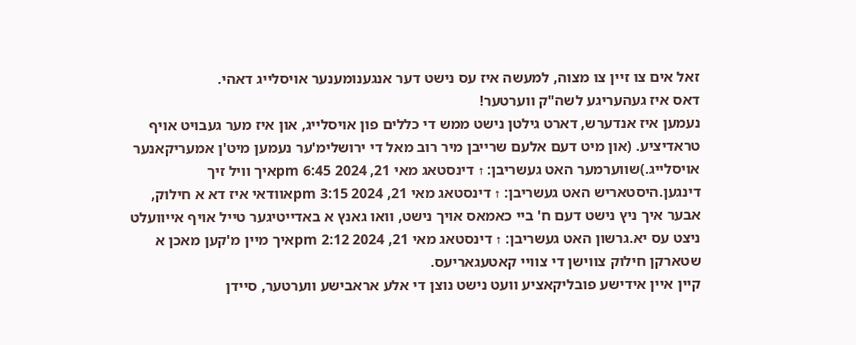זאל אים צו זיין צו מצוה, למעשה איז עס נישט דער אנגענומענער אויסלייג דאהי.
דאס איז געהעריגע לשה"ק ווערטער!
נעמען איז אנדערש, דארט גילטן נישט ממש די כללים פון אויסלייג, און איז מער געבויט אויף טראדיציע. (און מיט דעם אלעם שרייבן מיר רוב מאל די ירושלימ'ער נעמען מיט'ן אמעריקאנער אויסלייג.)שווערמער האט געשריבן: ↑ דינסטאג מאי 21, 2024 6:45 pmאיך וויל זיך דינגען.היסטאריש האט געשריבן: ↑ דינסטאג מאי 21, 2024 3:15 pmאוודאי איז דא א חילוק, אבער איך ניץ נישט דעם ח' ביי כאמאס אויך נישט, וואו גאנץ א באדייטיגער טייל אויף אייוועלט ניצט עס יא.גרשון האט געשריבן: ↑ דינסטאג מאי 21, 2024 2:12 pmאיך מיין מ'קען מאכן א שטארקן חילוק צווישן די צוויי קאטעגאריעס.
קיין איין אידישע פובליקאציע וועט נישט נוצן די אלע אראבישע ווערטער, סיידן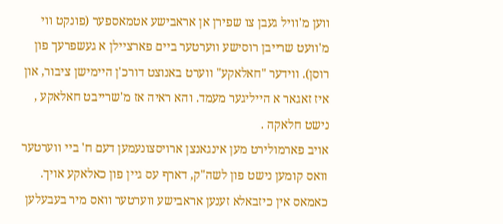ווען מ'וויל געבן צו שפירן אן אראבישע אטמאספער (פונקט ווי מ'וועט שרייבן רוסישע ווערטער ביים פארציילן א געשפרעך פון רוסן). ווידער "חאלאקע" ווערט באנוצט דורכ'ן היימישן ציבור, און איז זאגאר א הייליגער מעמד. והא ראיה אז מ'שרייבט חאלאקע , נישט חלאקה .
אויב פארמולירט מען אינגאנצן ארויסצונעמען דעם ח' ביי ווערטער וואס קומען נישט פון לשה"ק, דארף עס גיין פון כאלאקע אויך.
כאמאס אין כיזבאלא זענען אראבישע ווערטער וואס מיר בעבעלען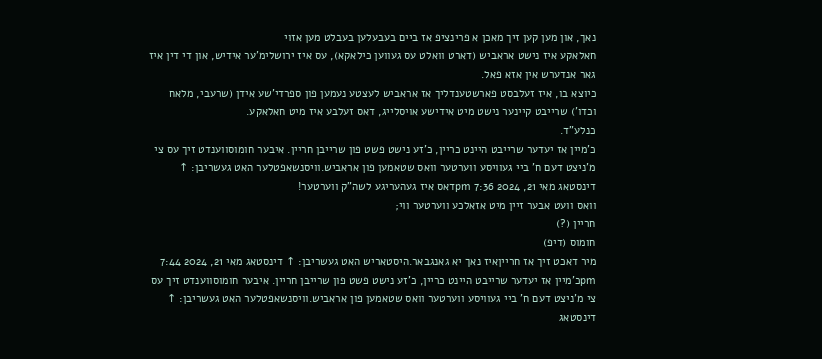נאך, און מען קען זיך מאכן א פרינציפ אז ביים בעבעלען בעבלט מען אזוי
חאלאקע איז נישט אראביש (דארט וואלט עס געווען כילאקא), עס איז ירושלימ'ער אידיש, און די דין איז גאר אנדערש אין אזא פאל.
כיוצא בו, איז זעלבסט פארשטענדליך אז אראביש לעצטע נעמען פון ספרדי'שע אידן (שרעבי, מלאח וכדו') שרייבט קיינער נישט מיט אידישע אויסלייג, דאס זעלבע איז מיט חאלאקע.
כנלע"ד.
כ'מיין אז יעדער שרייבט היינט כריין, כ'זע נישט פשט פון שרייבן חריין. איבער חומוסווענדט זיך עס צי מ'ניצט דעם ח' ביי געוויסע ווערטער וואס שטאמען פון אראביש.וויסנשאפטלער האט געשריבן: ↑ דינסטאג מאי 21, 2024 7:36 pmדאס איז געהעריגע לשה"ק ווערטער!
וואס וועט אבער זיין מיט אזאלכע ווערטער ווי;
חריין (?)
חומוס (דיפ)
מיר דאכט זיך אז חרייןאיז נאך יא גאנגבאר.היסטאריש האט געשריבן: ↑ דינסטאג מאי 21, 2024 7:44 pmכ'מיין אז יעדער שרייבט היינט כריין, כ'זע נישט פשט פון שרייבן חריין. איבער חומוסווענדט זיך עס צי מ'ניצט דעם ח' ביי געוויסע ווערטער וואס שטאמען פון אראביש.וויסנשאפטלער האט געשריבן: ↑ דינסטאג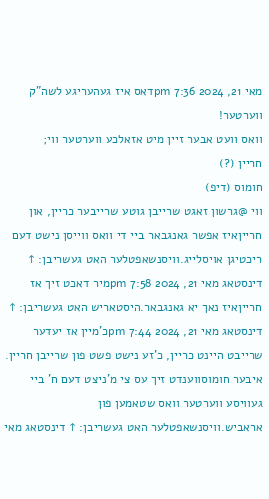מאי 21, 2024 7:36 pmדאס איז געהעריגע לשה"ק ווערטער!
וואס וועט אבער זיין מיט אזאלכע ווערטער ווי;
חריין (?)
חומוס (דיפ)
ווי @גרשון זאגט שרייבן גוטע שרייבער כריין, און חרייןאיז אפשר גאנגבאר ביי די וואס ווייסן נישט דעם ריכטיגן אויסלייג.וויסנשאפטלער האט געשריבן: ↑ דינסטאג מאי 21, 2024 7:58 pmמיר דאכט זיך אז חרייןאיז נאך יא גאנגבאר.היסטאריש האט געשריבן: ↑ דינסטאג מאי 21, 2024 7:44 pmכ'מיין אז יעדער שרייבט היינט כריין, כ'זע נישט פשט פון שרייבן חריין. איבער חומוסווענדט זיך עס צי מ'ניצט דעם ח' ביי געוויסע ווערטער וואס שטאמען פון אראביש.וויסנשאפטלער האט געשריבן: ↑ דינסטאג מאי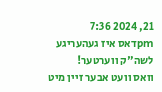21, 2024 7:36 pmדאס איז געהעריגע לשה"ק ווערטער!
וואס וועט אבער זיין מיט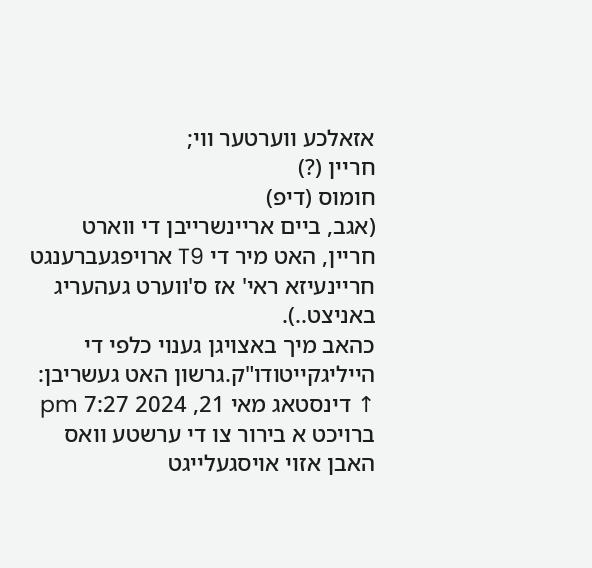אזאלכע ווערטער ווי;
חריין (?)
חומוס (דיפ)
(אגב, ביים אריינשרייבן די ווארט חריין, האט מיר די T9 ארויפגעברענגט חריינעיזא ראי' אז ס'ווערט געהעריג באניצט..).
כהאב מיך באצויגן גענוי כלפי די הייליגקייטודו"ק.גרשון האט געשריבן: ↑ דינסטאג מאי 21, 2024 7:27 pm
ברויכט א בירור צו די ערשטע וואס האבן אזוי אויסגעלייגט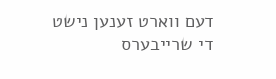דעם ווארט זענען נישט די שרייבערס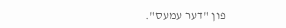פון "דער עמעס".